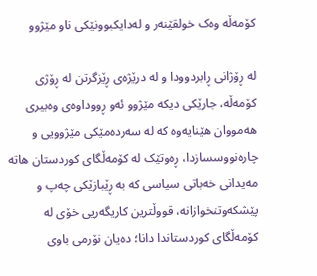کۆمەڵە وەک خولقێنەر و لەدایکبوونێکی ناو مێژوو

لە ڕۆژانی ڕابردوودا و لە درێژەی ڕێزگرتن لە ڕۆژی کۆمەڵە، جارێکی دیکە مێژوو ئەو ڕووداوەی وەبیری هەمووان هێنایەوە کە لە سەردەمێکی مێژوویی و چارەنووسسازدا، ڕەوتێک لە کۆمەڵگای کوردستان هاتە مەیدانی خەباتی سیاسی کە بە ڕێبازێکی چەپ و پێشکەوتنخوازانە، قووڵترین کاریگەریی خۆی لە کۆمەڵگای کوردستاندا دانا؛ دەیان نۆرمی باوی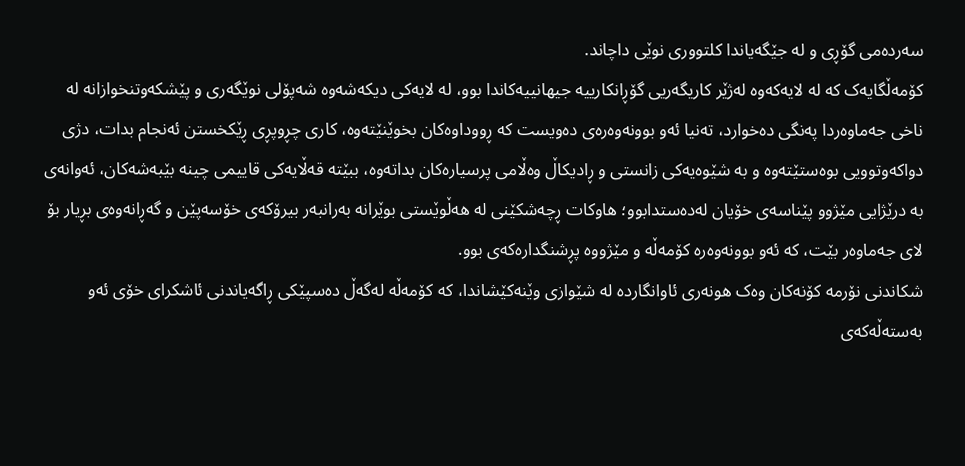سەردەمی گۆڕی و لە جێگەیاندا کلتووری نوێی داچاند.
کۆمەڵگایەک کە لە لایەکەوە لەژێر کاریگەریی گۆڕانکارییە جیهانییەکاندا بوو، لە لایەکی دیکەشەوە شەپۆلی نوێگەری و پێشکەوتنخوازانە لە ناخی جەماوەردا پەنگی دەخوارد، تەنیا ئەو بوونەوەرەی دەویست کە ڕووداوەکان بخوێنێتەوە، کاری چڕوپڕی ڕێکخستن ئەنجام بدات، دژی دواکەوتوویی بوەستێتەوە و بە شێوەیەکی زانستی و ڕادیکاڵ وەڵامی پرسیارەکان بداتەوە، ببێتە قەڵایەکی قاییمی چینە بێبەشەکان، ئەوانەی بە درێژایی مێژوو پێناسەی خۆیان لەدەستدابوو؛ هاوکات ڕچەشکێنی لە هەڵوێستی بوێرانە بەرانبەر بیرۆکەی خۆسەپێن و گەڕانەوەی بڕیار بۆ لای جەماوەر بێت، کە ئەو بوونەوەرە کۆمەڵە و مێژووە پڕشنگدارەکەی بوو.
شکاندنی نۆرمە کۆنەکان وەک هونەری ئاوانگاردە لە شێوازی وێنەکێشاندا، کە کۆمەڵە لەگەڵ دەسپێکی ڕاگەیاندنی ئاشکرای خۆی ئەو بەستەڵەکەی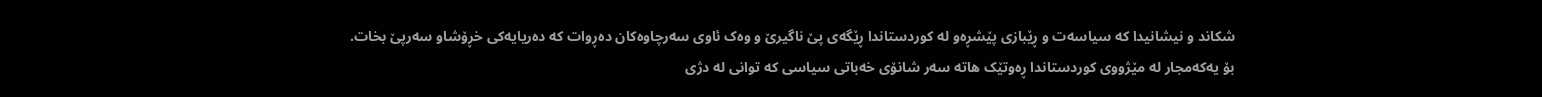شکاند و نیشانیدا کە سیاسەت و ڕێبازی پێشڕەو لە کوردستاندا ڕێگەی پێ ناگیرێ و وەک ئاوی سەرچاوەکان دەڕوات کە دەریایەکی خڕۆشاو سەرپێ بخات.
بۆ یەکەمجار لە مێژووی کوردستاندا ڕەوتێک هاتە سەر شانۆی خەباتی سیاسی کە توانی لە دژی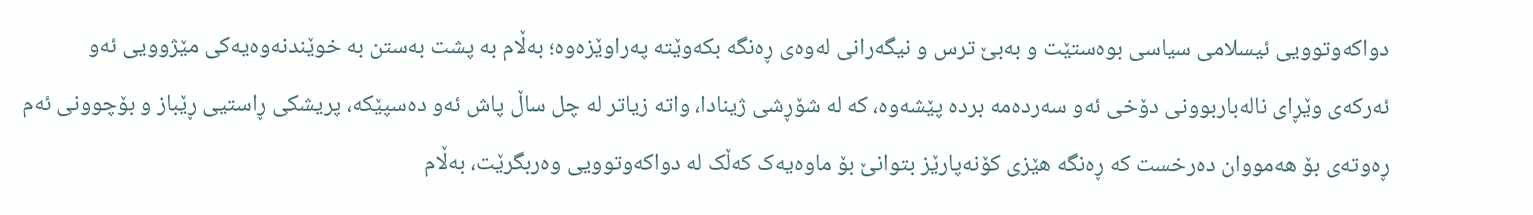دواکەوتوویی ئیسلامی سیاسی بوەستێت و بەبێ ترس و نیگەرانی لەوەی ڕەنگە بکەوێتە پەراوێزەوە؛ بەڵام بە پشت بەستن بە خوێندنەوەیەکی مێژوویی ئەو ئەرکەی وێڕای نالەباربوونی دۆخی ئەو سەردەمە بردە پێشەوە، کە لە شۆڕشی ژینادا، واتە زیاتر لە چل ساڵ پاش ئەو دەسپێکە، پریشکی ڕاستیی ڕێباز و بۆچوونی ئەم ڕەوتەی بۆ هەمووان دەرخست کە ڕەنگە هێزی کۆنەپارێز بتوانێ بۆ ماوەیەک کەڵک لە دواکەوتوویی وەربگرێت، بەڵام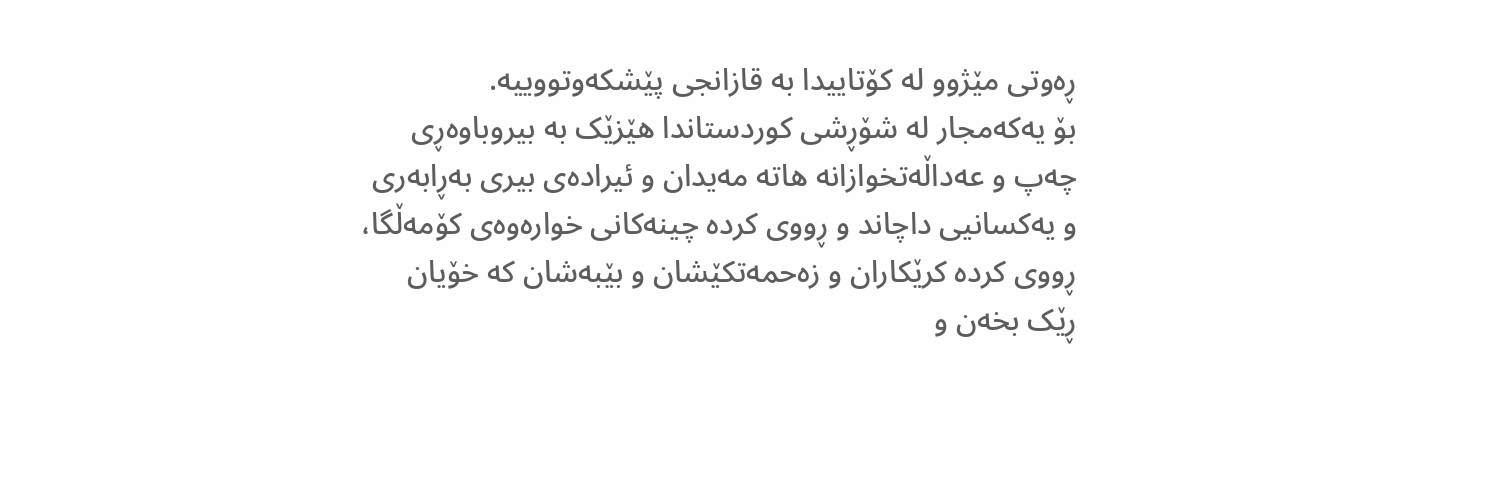ڕەوتی مێژوو لە کۆتاییدا بە قازانجی پێشکەوتووییە.
بۆ یەکەمجار لە شۆڕشی کوردستاندا هێزێک بە بیروباوەڕی چەپ و عەداڵەتخوازانە هاتە مەیدان و ئیرادەی بیری بەڕابەری و یەکسانیی داچاند و ڕووی کردە چینەکانی خوارەوەی کۆمەڵگا، ڕووی کردە کرێکاران و زەحمەتکێشان و بێبەشان کە خۆیان ڕێک بخەن و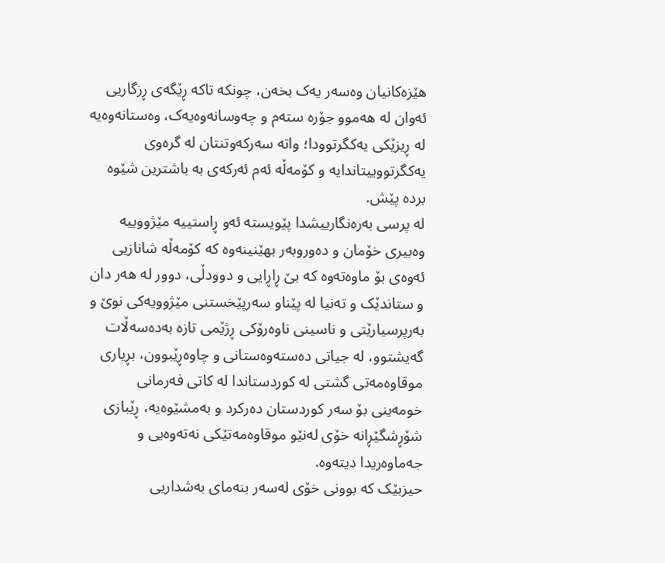هێزەکانیان وەسەر یەک بخەن، چونکە تاکە ڕێگەی ڕزگاریی ئەوان لە هەموو جۆرە ستەم و چەوسانەوەیەک، وەستانەوەیە لە ڕیزێکی یەکگرتوودا؛ واتە سەرکەوتنتان لە گرەوی یەکگرتووییتاندایە و کۆمەڵە ئەم ئەرکەی بە باشترین شێوە بردە پێش.
لە پرسی بەرەنگارییشدا پێویستە ئەو ڕاستییە مێژووییە وەبیری خۆمان و دەوروبەر بهێنینەوە کە کۆمەڵە شانازیی ئەوەی بۆ ماوەتەوە کە بێ ڕاڕایی و دوودڵی، دوور لە هەر دان و ستاندێک و تەنیا لە پێناو سەرپێخستنی مێژوویەکی نوێ و بەرپرسیارێتی و ناسینی ناوەرۆکی ڕژێمی تازە بەدەسەڵات گەیشتوو، لە جیاتی دەستەوەستانی و چاوەڕێبوون، بڕیاری موقاوەمەتی گشتی لە کوردستاندا لە کاتی فەرمانی خومەینی بۆ سەر کوردستان دەرکرد و بەمشێوەیە، ڕێبازی شۆڕشگێڕانە خۆی لەنێو موقاوەمەتێکی نەتەوەیی و جەماوەریدا دیتەوە.
حیزبێک کە بوونی خۆی لەسەر بنەمای بەشداریی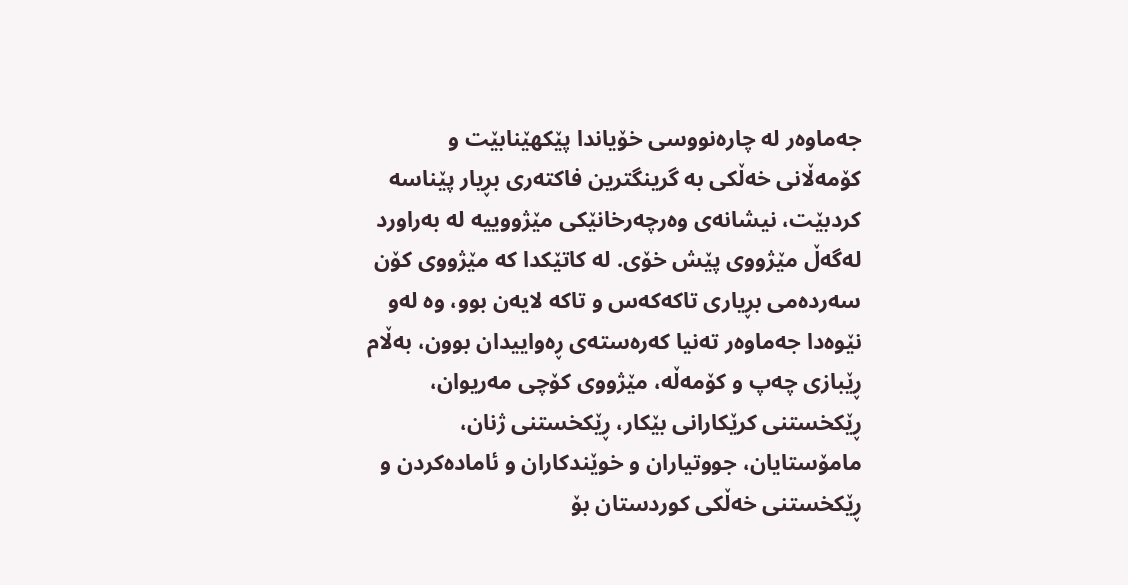جەماوەر لە چارەنووسی خۆیاندا پێکهێنابێت و کۆمەڵانی خەڵکی بە گرینگترین فاکتەری بڕیار پێناسە کردبێت، نیشانەی وەرچەرخانێکی مێژووییە لە بەراورد لەگەڵ مێژووی پێش خۆی. لە کاتێکدا کە مێژووی کۆن سەردەمی بڕیاری تاکەکەس و تاکە لایەن بوو، وە لەو نێوەدا جەماوەر تەنیا کەرەستەی ڕەواییدان بوون، بەڵام ڕێبازی چەپ و کۆمەڵە، مێژووی کۆچی مەریوان، ڕێکخستنی کرێکارانی بێکار، ڕێکخستنی ژنان، مامۆستایان، جووتیاران و خوێندکاران و ئامادەکردن و ڕێکخستنی خەڵکی کوردستان بۆ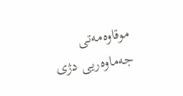موقاوەمەتی جەماوەریی دژی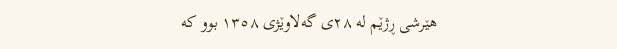هێرشی ڕژێم لە ٢٨ی گەلاوێژی ١٣٥٨ بوو کە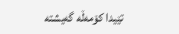تێیدا کۆمەڵە گەیشتە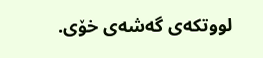لووتکەی گەشەی خۆی.